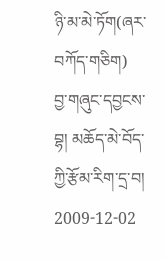ཉི་མ་མེ་ཏོག(ཞར་བཀོད་གཅིག)
བྱ་གཞུང་དབྱངས་བྷ། མཆོད་མེ་བོད་ཀྱི་རྩོམ་རིག་དྲ་བ། 2009-12-02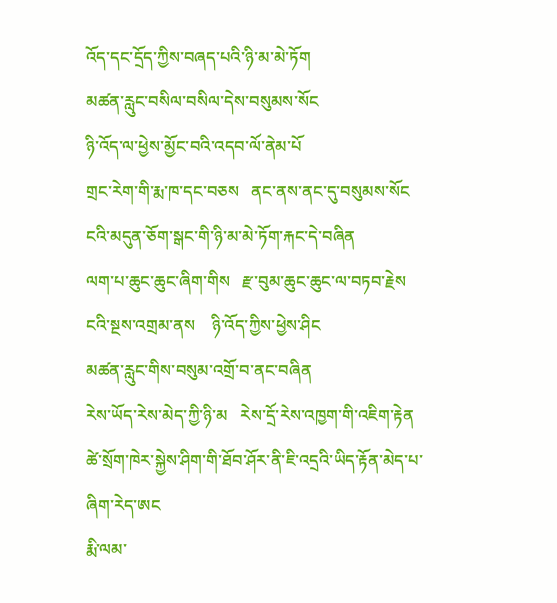འོད་དང་དྲོད་ཀྱིས་བཞད་པའི་ཉི་མ་མེ་ཏོག
མཚན་རླུང་བསིལ་བསིལ་དེས་བསུམས་སོང
ཉི་འོད་ལ་ཕྱེས་མྱོང་བའི་འདབ་ལོ་ནེམ་པོ
གྲང་རེག་གི་རྨ་ཁ་དང་བཅས   ནང་ནས་ནང་དུ་བསུམས་སོང
ངའི་མདུན་ཅོག་སྒང་གི་ཉི་མ་མེ་ཏོག་རྐང་དེ་བཞིན
ལག་པ་ཆུང་ཆུང་ཞིག་གིས   རྫ་བུམ་ཆུང་ཆུང་ལ་བཏབ་རྗེས
ངའི་སྔས་འགྲམ་ནས    ཉི་འོད་ཀྱིས་ཕྱེས་ཤིང
མཚན་རླུང་གིས་བསུམ་འགྲོ་བ་ནང་བཞིན
རེས་ཡོད་རེས་མེད་ཀྱི་ཉི་མ   རེས་དྲོ་རེས་འཁྱག་གི་འཇིག་རྟེན
ཚེ་སྲོག་ཁེར་སྐྱེས་ཤིག་གི་ཐོབ་ཤོར་ནི་ཇི་འདྲའི་ཡིད་རྟོན་མེད་པ་ཞིག་རེད་ཨང
རྨི་ལམ་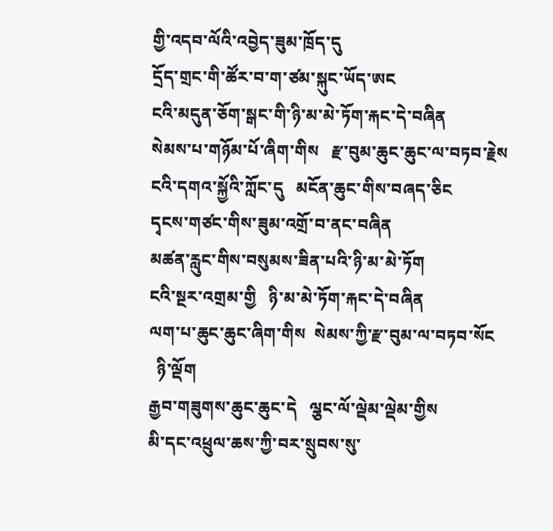གྱི་འདབ་ལོའི་འབྱེད་ཟུམ་ཁྲོད་དུ
དྲོད་གྲང་གི་ཚོར་བ་ག་ཙམ་སྐུང་ཡོད་ཨང
ངའི་མདུན་ཅོག་སྒང་གི་ཉི་མ་མེ་ཏོག་རྐང་དེ་བཞིན
སེམས་པ་གཉོམ་པོ་ཞིག་གིས   རྫ་བུམ་ཆུང་ཆུང་ལ་བཏབ་རྗེས
ངའི་དགའ་སྐྱོའི་ཀློང་དུ   མངོན་ཆུང་གིས་བཞད་ཅིང
དྭངས་གཙང་གིས་ཟུམ་འགྲོ་བ་ནང་བཞིན
མཚན་རླུང་གིས་བསུམས་ཟིན་པའི་ཉི་མ་མེ་ཏོག
ངའི་སྔར་འགྲམ་གྱི   ཉི་མ་མེ་ཏོག་རྐང་དེ་བཞིན
ལག་པ་ཆུང་ཆུང་ཞིག་གིས  སེམས་ཀྱི་རྫ་བུམ་ལ་བཏབ་སོང
  ཉི་ལྡོག
རྒྱབ་གཟུགས་ཆུང་ཆུང་དེ   ལྕང་ལོ་ལྡེམ་ལྡེམ་གྱིས
མི་དང་འཕྲུལ་ཆས་ཀྱི་བར་སྲུབས་སུ་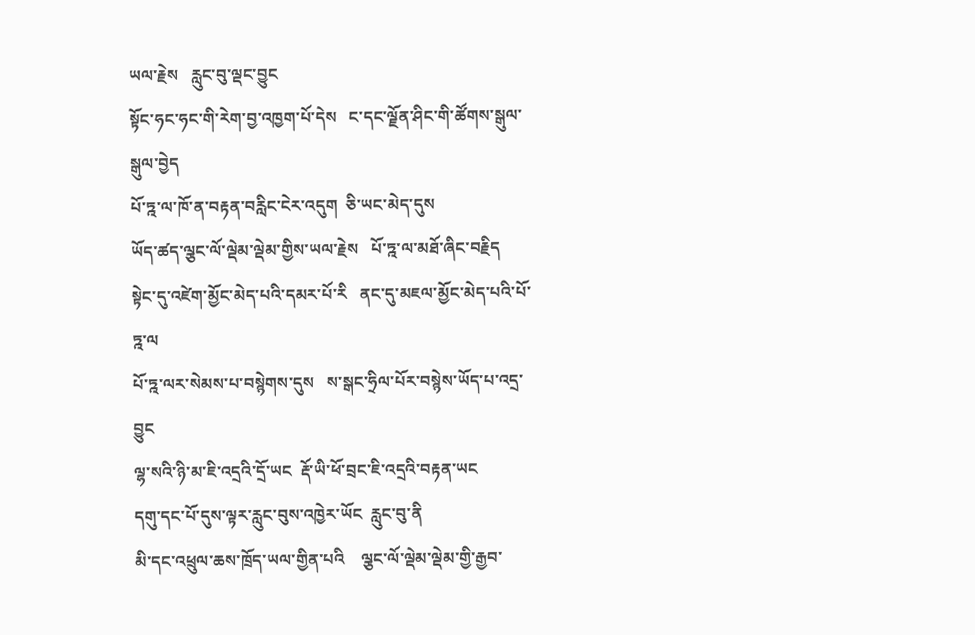ཡལ་རྗེས   རླུང་བུ་ལྡང་བྱུང
སྟོང་ཧང་ཧང་གི་རེག་བྱ་འཁྱག་པོ་དེས   ང་དང་ལྗོན་ཤིང་གི་ཚོགས་སྒུལ་སྒུལ་བྱེད
པོ་ཏྰ་ལ་ཁོ་ན་བརྟན་བརླིང་ངེར་འདུག  ཅི་ཡང་མེད་དུས
ཡོད་ཚད་ལྕང་ལོ་ལྡེམ་ལྡེམ་གྱིས་ཡལ་རྗེས   པོ་ཏྰ་ལ་མཐོ་ཞིང་བརྗིད
སྟེང་དུ་འཛེག་མྱོང་མེད་པའི་དམར་པོ་རི   ནང་དུ་མཇལ་མྱོང་མེད་པའི་པོ་ཏྰ་ལ
པོ་ཏྰ་ལར་སེམས་པ་བསྙེགས་དུས   ས་སྒང་ཧྲིལ་པོར་བསྙེས་ཡོད་པ་འདྲ་བྱུང
ལྷ་སའི་ཉི་མ་ཇི་འདྲའི་དྲོ་ཡང  རྡོ་ཡི་ཕོ་བྲང་ཇི་འདྲའི་བརྟན་ཡང
དགུ་དང་པོ་དུས་ལྟར་རླུང་བུས་འཁྱེར་ཡོང  རླུང་བུ་ནི
མི་དང་འཕྲུལ་ཆས་ཁྲོད་ཡལ་གྱིན་པའི    ལྕང་ལོ་ལྡེམ་ལྡེམ་གྱི་རྒྱབ་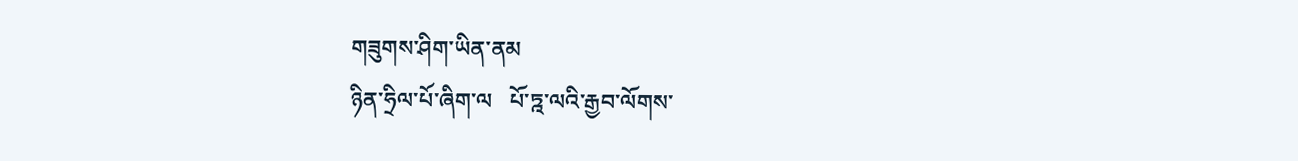གཟུགས་ཤིག་ཡིན་ནམ
ཉིན་ཧྲིལ་པོ་ཞིག་ལ   པོ་ཏྰ་ལའི་རྒྱབ་ལོགས་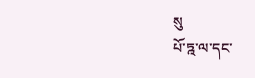སུ
པོ་ཏྰ་ལ་དང་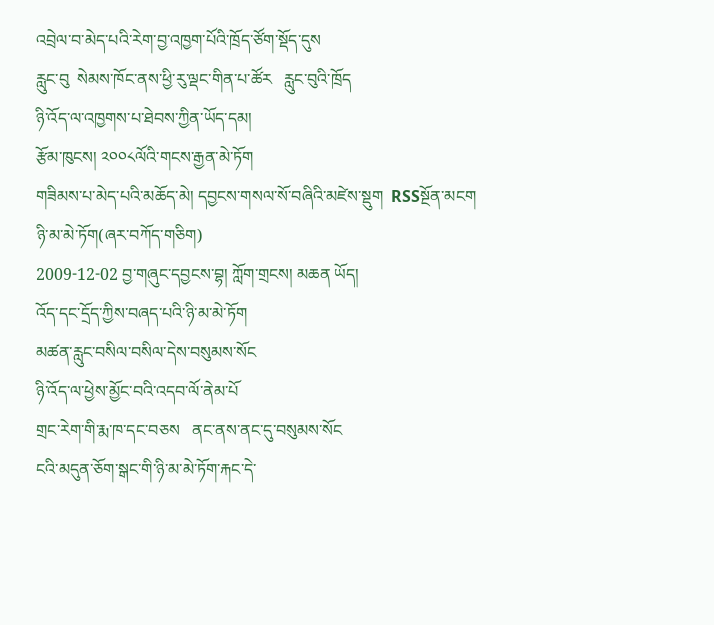འབྲེལ་བ་མེད་པའི་རེག་བྱ་འཁྱག་པོའི་ཁྲོད་ཙོག་སྡོད་དུས
རླུང་བུ  སེམས་ཁོང་ནས་ཕྱི་རུ་ལྡང་གིན་པ་ཚོར   རླུང་བུའི་ཁྲོད
ཉི་འོད་ལ་འཁྱགས་པ་ཐེབས་ཀྱིན་ཡོད་དམ།
རྩོམ་ཁུངས། ༢༠༠༨ལོའི་གངས་རྒྱན་མེ་ཏོག
གཟིམས་པ་མེད་པའི་མཆོད་མེ། དབྱངས་གསལ་སོ་བཞིའི་མཛེས་སྡུག  RSSསྔོན་མངག
ཉི་མ་མེ་ཏོག(ཞར་བཀོད་གཅིག)
2009-12-02 བྱ་གཞུང་དབྱངས་བྷ། ཀློག་གྲངས། མཆན ཡོད།
འོད་དང་དྲོད་ཀྱིས་བཞད་པའི་ཉི་མ་མེ་ཏོག
མཚན་རླུང་བསིལ་བསིལ་དེས་བསུམས་སོང
ཉི་འོད་ལ་ཕྱེས་མྱོང་བའི་འདབ་ལོ་ནེམ་པོ
གྲང་རེག་གི་རྨ་ཁ་དང་བཅས   ནང་ནས་ནང་དུ་བསུམས་སོང
ངའི་མདུན་ཅོག་སྒང་གི་ཉི་མ་མེ་ཏོག་རྐང་དེ་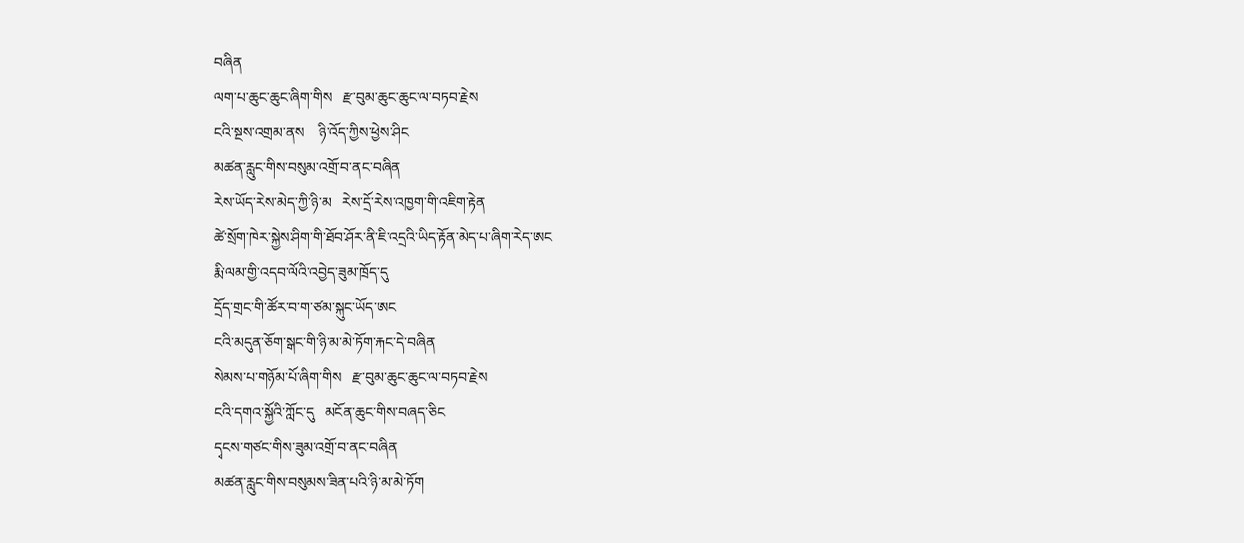བཞིན
ལག་པ་ཆུང་ཆུང་ཞིག་གིས   རྫ་བུམ་ཆུང་ཆུང་ལ་བཏབ་རྗེས
ངའི་སྔས་འགྲམ་ནས    ཉི་འོད་ཀྱིས་ཕྱེས་ཤིང
མཚན་རླུང་གིས་བསུམ་འགྲོ་བ་ནང་བཞིན
རེས་ཡོད་རེས་མེད་ཀྱི་ཉི་མ   རེས་དྲོ་རེས་འཁྱག་གི་འཇིག་རྟེན
ཚེ་སྲོག་ཁེར་སྐྱེས་ཤིག་གི་ཐོབ་ཤོར་ནི་ཇི་འདྲའི་ཡིད་རྟོན་མེད་པ་ཞིག་རེད་ཨང
རྨི་ལམ་གྱི་འདབ་ལོའི་འབྱེད་ཟུམ་ཁྲོད་དུ
དྲོད་གྲང་གི་ཚོར་བ་ག་ཙམ་སྐུང་ཡོད་ཨང
ངའི་མདུན་ཅོག་སྒང་གི་ཉི་མ་མེ་ཏོག་རྐང་དེ་བཞིན
སེམས་པ་གཉོམ་པོ་ཞིག་གིས   རྫ་བུམ་ཆུང་ཆུང་ལ་བཏབ་རྗེས
ངའི་དགའ་སྐྱོའི་ཀློང་དུ   མངོན་ཆུང་གིས་བཞད་ཅིང
དྭངས་གཙང་གིས་ཟུམ་འགྲོ་བ་ནང་བཞིན
མཚན་རླུང་གིས་བསུམས་ཟིན་པའི་ཉི་མ་མེ་ཏོག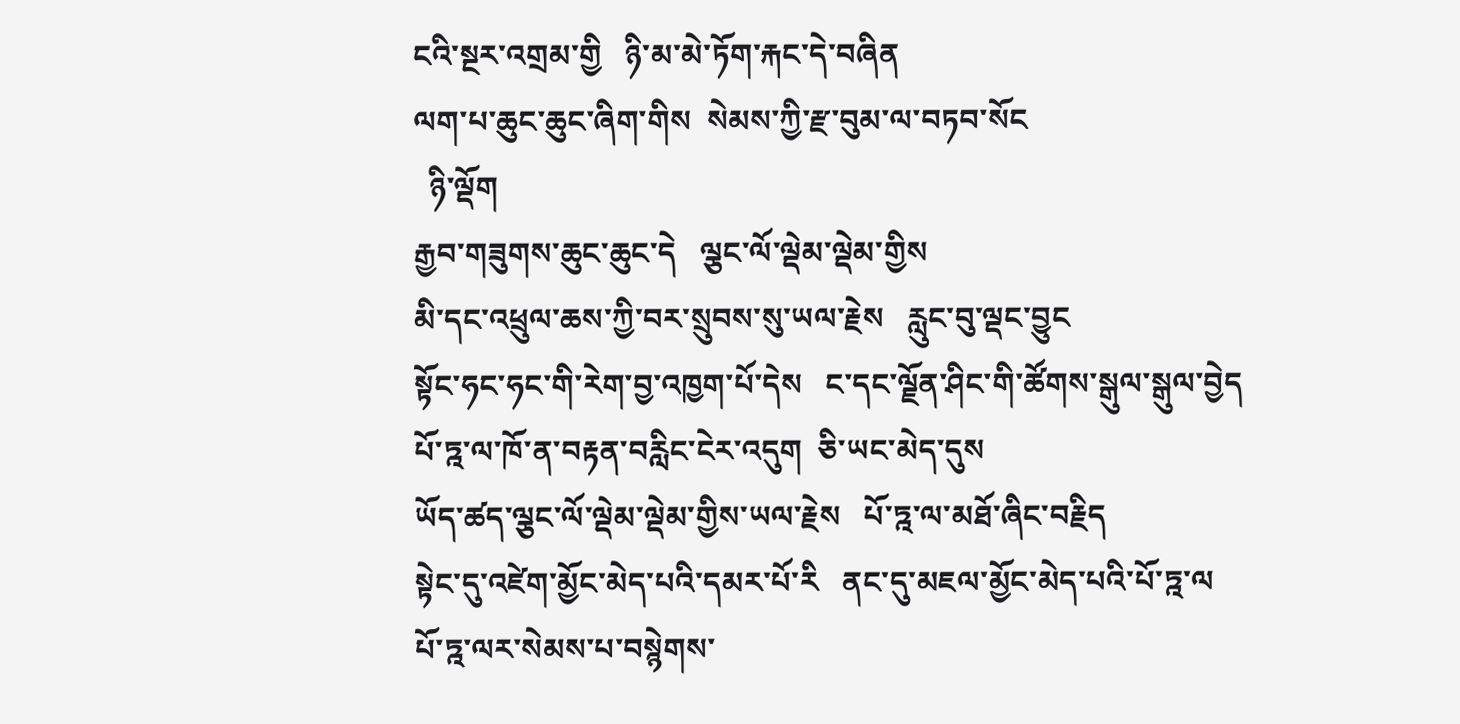ངའི་སྔར་འགྲམ་གྱི   ཉི་མ་མེ་ཏོག་རྐང་དེ་བཞིན
ལག་པ་ཆུང་ཆུང་ཞིག་གིས  སེམས་ཀྱི་རྫ་བུམ་ལ་བཏབ་སོང
  ཉི་ལྡོག
རྒྱབ་གཟུགས་ཆུང་ཆུང་དེ   ལྕང་ལོ་ལྡེམ་ལྡེམ་གྱིས
མི་དང་འཕྲུལ་ཆས་ཀྱི་བར་སྲུབས་སུ་ཡལ་རྗེས   རླུང་བུ་ལྡང་བྱུང
སྟོང་ཧང་ཧང་གི་རེག་བྱ་འཁྱག་པོ་དེས   ང་དང་ལྗོན་ཤིང་གི་ཚོགས་སྒུལ་སྒུལ་བྱེད
པོ་ཏྰ་ལ་ཁོ་ན་བརྟན་བརླིང་ངེར་འདུག  ཅི་ཡང་མེད་དུས
ཡོད་ཚད་ལྕང་ལོ་ལྡེམ་ལྡེམ་གྱིས་ཡལ་རྗེས   པོ་ཏྰ་ལ་མཐོ་ཞིང་བརྗིད
སྟེང་དུ་འཛེག་མྱོང་མེད་པའི་དམར་པོ་རི   ནང་དུ་མཇལ་མྱོང་མེད་པའི་པོ་ཏྰ་ལ
པོ་ཏྰ་ལར་སེམས་པ་བསྙེགས་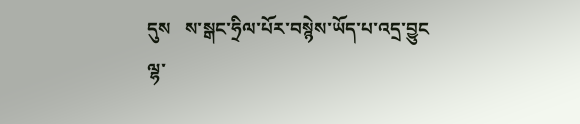དུས   ས་སྒང་ཧྲིལ་པོར་བསྙེས་ཡོད་པ་འདྲ་བྱུང
ལྷ་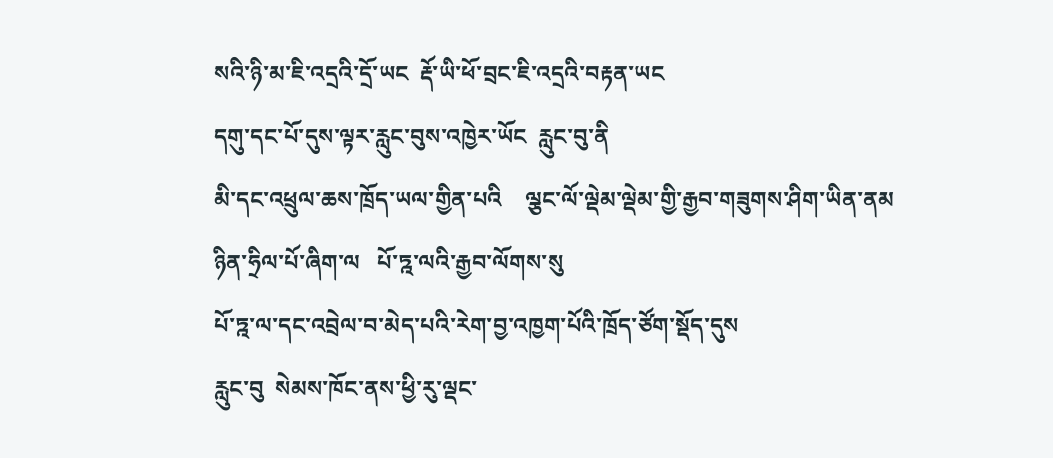སའི་ཉི་མ་ཇི་འདྲའི་དྲོ་ཡང  རྡོ་ཡི་ཕོ་བྲང་ཇི་འདྲའི་བརྟན་ཡང
དགུ་དང་པོ་དུས་ལྟར་རླུང་བུས་འཁྱེར་ཡོང  རླུང་བུ་ནི
མི་དང་འཕྲུལ་ཆས་ཁྲོད་ཡལ་གྱིན་པའི    ལྕང་ལོ་ལྡེམ་ལྡེམ་གྱི་རྒྱབ་གཟུགས་ཤིག་ཡིན་ནམ
ཉིན་ཧྲིལ་པོ་ཞིག་ལ   པོ་ཏྰ་ལའི་རྒྱབ་ལོགས་སུ
པོ་ཏྰ་ལ་དང་འབྲེལ་བ་མེད་པའི་རེག་བྱ་འཁྱག་པོའི་ཁྲོད་ཙོག་སྡོད་དུས
རླུང་བུ  སེམས་ཁོང་ནས་ཕྱི་རུ་ལྡང་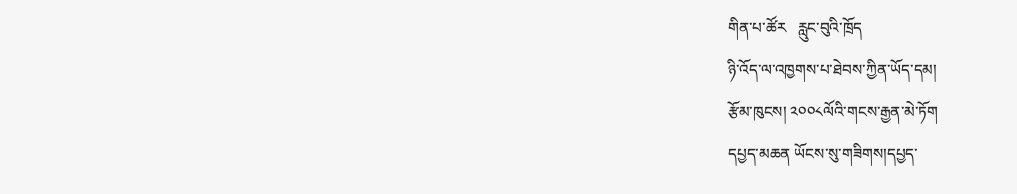གིན་པ་ཚོར   རླུང་བུའི་ཁྲོད
ཉི་འོད་ལ་འཁྱགས་པ་ཐེབས་ཀྱིན་ཡོད་དམ།
རྩོམ་ཁུངས། ༢༠༠༨ལོའི་གངས་རྒྱན་མེ་ཏོག
དཔྱད་མཆན ཡོངས་སུ་གཟིགས།དཔྱད་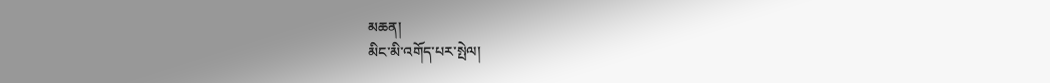མཆན།
མིང་མི་འགོད་པར་སྤེལ།